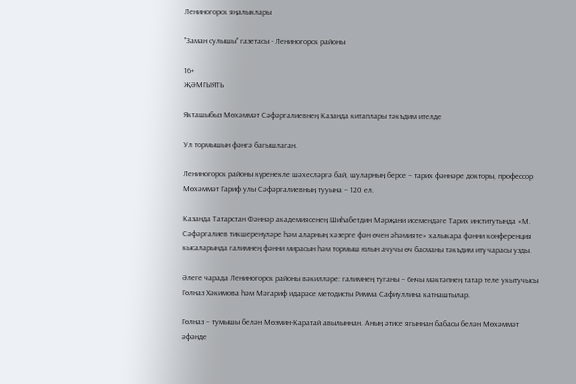Лениногорск яңалыклары

"Заман сулышы" газетасы - Лениногорск районы

16+
ҖӘМГЫЯТЬ

Якташыбыз Мөхәммәт Сәфәргалиевнең Казанда китаплары тәкъдим ителде

Ул тормышын фәнгә багышлаган.

Лениногорск районы күренекле шәхесләргә бай, шуларның берсе – тарих фәннәре докторы, профессор Мөхәммәт Гариф улы Сәфәргалиевның тууына – 120 ел.

Казанда Татарстан Фәннәр академиясенең Шиһабетдин Мәрҗани исемендәге Тарих институтында «М. Сәфәргалиев тикшеренүләре һәм аларның хәзерге фән өчен әһәмияте» халыкара фәнни конференция кысаларында галимнең фәнни мирасын һәм тормыш юлын ачучы өч басманы тәкъдим итү чарасы узды.

Әлеге чарада Лениногорск районы вәкилләре: галимнең туганы – 6нчы мәктәпнең татар теле укытучысы Гөлназ Хәкимова һәм Мәгариф идарәсе методисты Римма Сафиуллина катнаштылар.

Гөлназ – тумышы белән Мөэмин-Каратай авылыннан. Аның әтисе ягыннан бабасы белән Мөхәммәт әфәнде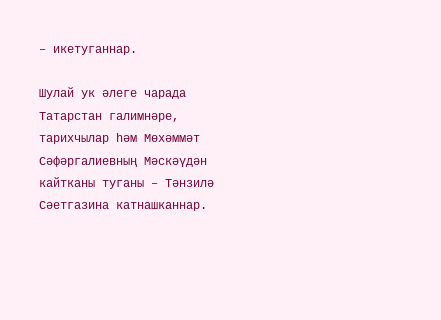– икетуганнар.

Шулай ук әлеге чарада Татарстан галимнәре, тарихчылар һәм Мөхәммәт Сәфәргалиевның Мәскәүдән кайтканы туганы – Тәнзилә Сәетгазина катнашканнар.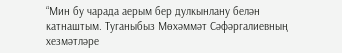“Мин бу чарада аерым бер дулкынлану белән катнаштым. Туганыбыз Мөхәммәт Сәфәргалиевның хезмәтләре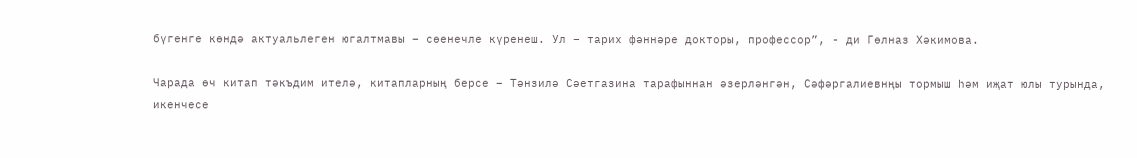бүгенге көндә актуальлеген югалтмавы – сөенечле күренеш. Ул – тарих фәннәре докторы, профессор”, - ди Гөлназ Хәкимова.

Чарада өч китап тәкъдим ителә, китапларның берсе – Тәнзилә Сәетгазина тарафыннан әзерләнгән, Сәфәргалиевнңы тормыш һәм иҗат юлы турында, икенчесе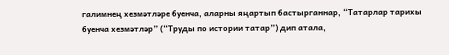галимнең хезмәтләре буенча, аларны яңартып бастырганнар, “Татарлар тарихы буенча хезмәтләр” (“Труды по истории татар”) дип атала,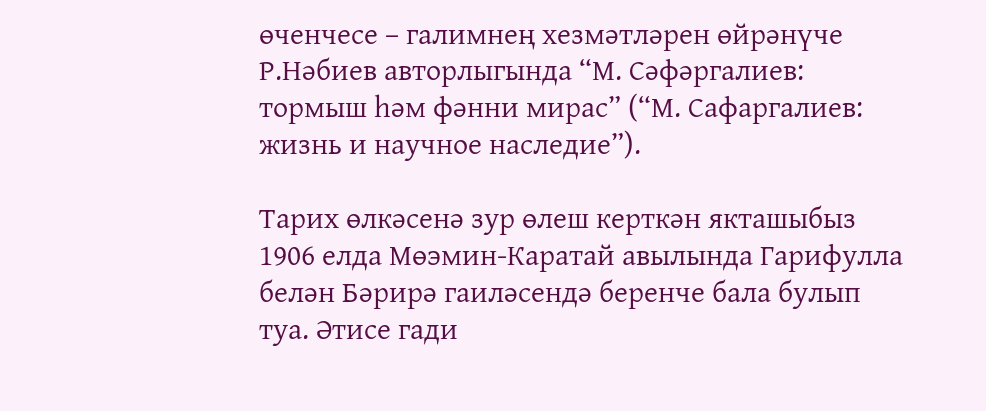өченчесе – галимнең хезмәтләрен өйрәнүче Р.Нәбиев авторлыгында “М. Сәфәргалиев: тормыш һәм фәнни мирас” (“М. Сафаргалиев: жизнь и научное наследие”).

Тарих өлкәсенә зур өлеш керткән якташыбыз 1906 елда Мөэмин-Каратай авылында Гарифулла белән Бәрирә гаиләсендә беренче бала булып туа. Әтисе гади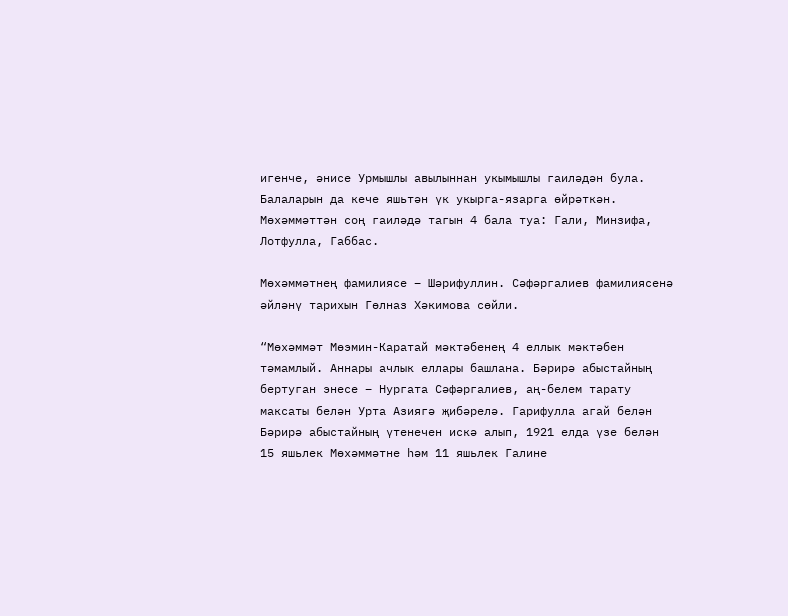игенче, әнисе Урмышлы авылыннан укымышлы гаиләдән була. Балаларын да кече яшьтән үк укырга-язарга өйрәткән. Мөхәммәттән соң гаиләдә тагын 4 бала туа: Гали, Минзифа, Лотфулла, Габбас.

Мөхәммәтнең фамилиясе – Шәрифуллин. Сәфәргалиев фамилиясенә әйләнү тарихын Гөлназ Хәкимова сөйли.

“Мөхәммәт Мөэмин-Каратай мәктәбенең 4 еллык мәктәбен тәмамлый. Аннары ачлык еллары башлана. Бәрирә абыстайның бертуган энесе – Нургата Сәфәргалиев, аң-белем тарату максаты белән Урта Азиягә җибәрелә. Гарифулла агай белән Бәрирә абыстайның үтенечен искә алып, 1921 елда үзе белән 15 яшьлек Мөхәммәтне һәм 11 яшьлек Галине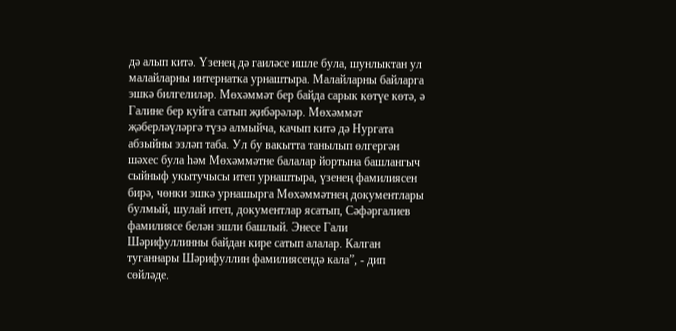дә алып китә. Үзенең дә гаиләсе ишле була, шунлыктан ул малайларны интернатка урнаштыра. Малайларны байларга эшкә билгелиләр. Мөхәммәт бер байда сарык көтүе көтә, ә Галине бер куйга сатып җибәрәләр. Мөхәммәт җәберләүләргә түзә алмыйча, качып китә дә Нургата абзыйны эзләп таба. Ул бу вакытта танылып өлгергән шәхес була һәм Мөхәммәтне балалар йортына башлангыч сыйныф укытучысы итеп урнаштыра, үзенең фамилиясен бирә, чөнки эшкә урнашырга Мөхәммәтнең документлары булмый, шулай итеп, документлар ясатып, Сәфәргалиев фамилиясе белән эшли башлый. Энесе Гали Шәрифуллинны байдан кире сатып алалар. Калган туганнары Шәрифуллин фамилиясендә кала”, - дип сөйләде.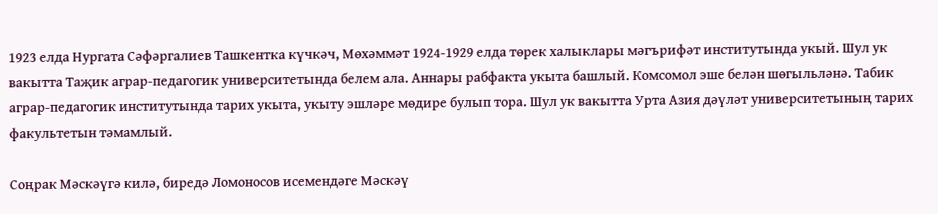1923 елда Нургата Сәфәргалиев Ташкентка күчкәч, Мөхәммәт 1924-1929 елда төрек халыклары мәгърифәт институтында укый. Шул ук вакытта Таҗик аграр-педагогик университетында белем ала. Аннары рабфакта укыта башлый. Комсомол эше белән шөгыльләнә. Табик аграр-педагогик институтында тарих укыта, укыту эшләре мөдире булып тора. Шул ук вакытта Урта Азия дәүләт университетының тарих факультетын тәмамлый.

Соңрак Мәскәүгә килә, биредә Ломоносов исемендәге Мәскәү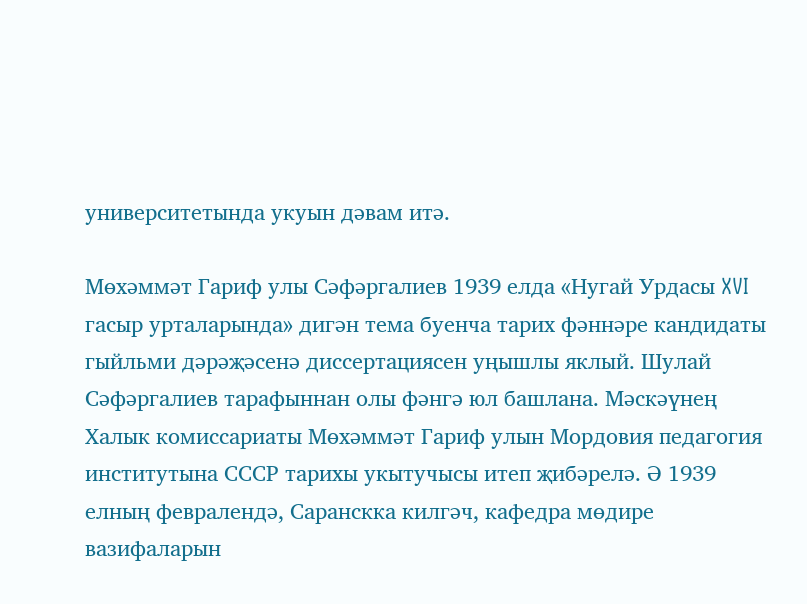университетында укуын дәвам итә.

Мөхәммәт Гариф улы Сәфәргалиев 1939 елда «Нугай Урдасы XVI гасыр урталарында» дигән тема буенча тарих фәннәре кандидаты гыйльми дәрәҗәсенә диссертациясен уңышлы яклый. Шулай Сәфәргалиев тарафыннан олы фәнгә юл башлана. Мәскәүнең Халык комиссариаты Мөхәммәт Гариф улын Мордовия педагогия институтына СССР тарихы укытучысы итеп җибәрелә. Ә 1939 елның февралендә, Саранскка килгәч, кафедра мөдире вазифаларын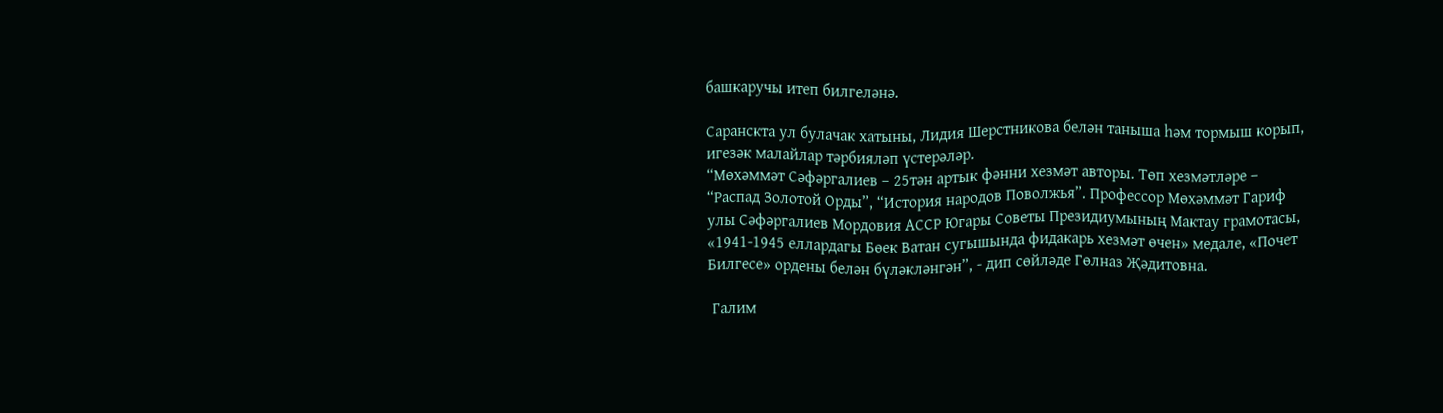башкаручы итеп билгеләнә.

Саранскта ул булачак хатыны, Лидия Шерстникова белән таныша һәм тормыш корып, игезәк малайлар тәрбияләп үстерәләр.
“Мөхәммәт Сәфәргалиев – 25тән артык фәнни хезмәт авторы. Төп хезмәтләре – “Распад Золотой Орды”, “История народов Поволжья”. Профессор Мөхәммәт Гариф улы Сәфәргалиев Мордовия АССР Югары Советы Президиумының Мактау грамотасы, «1941-1945 еллардагы Бөек Ватан сугышында фидакарь хезмәт өчен» медале, «Почет Билгесе» ордены белән бүләкләнгән”, - дип сөйләде Гөлназ Җәдитовна.

 Галим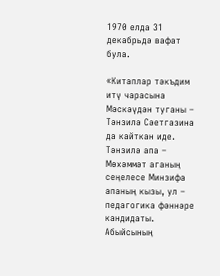1970 елда 31 декабрьдә вафат була.

«Китаплар тәкъдим итү чарасына Мәскәүдән туганы – Тәнзилә Сәетгазина да кайткан иде. Тәнзилә апа – Мөхәммәт аганың сеңелесе Минзифа апаның кызы, ул – педагогика фәннәре кандидаты. Абыйсының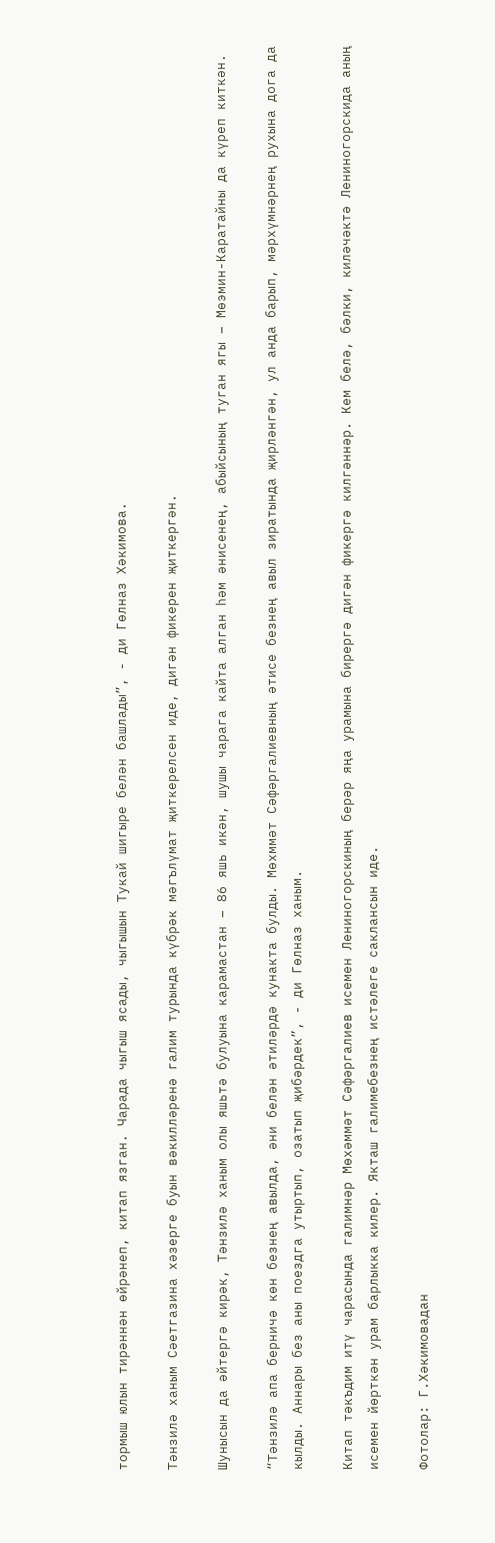тормыш юлын тирәннән өйрәнеп, китап язган. Чарада чыгыш ясады, чыгышын Тукай шигыре белән башлады”, - ди Гөлназ Хәкимова.

Тәнзилә ханым Сәетгазина хәзерге буын вәкилләренә галим турында күбрәк мәгълүмат җиткерелсен иде, дигән фикерен җиткергән.

Шунысын да әйтергә кирәк, Тәнзилә ханым олы яшьтә булуына карамастан – 86 яшь икән, шушы чарага кайта алган һәм әнисенең, абыйсының туган ягы – Мөэмин-Каратайны да күреп киткән.

“Тәнзилә апа берничә көн безнең авылда, әни белән әтиләрдә кунакта булды. Мөхммәт Сәфәргалиевның әтисе безнең авыл зиратында җирләнгән, ул анда барып, мәрхүмнәрнең рухына дога да кылды. Аннары без аны поездга утыртып, озатып җибәрдек”, - ди Гөлназ ханым.

Китап тәкъдим итү чарасында галимнәр Мөхәммәт Сәфәргалиев исемен Лениногорскиның берәр яңа урамына бирергә дигән фикергә килгәннәр. Кем белә, бәлки, киләчәктә Лениногорскида аның исемен йөрткән урам барлыкка килер. Якташ галимебезнең истәлеге саклансын иде.

Фотолар: Г.Хәкимовадан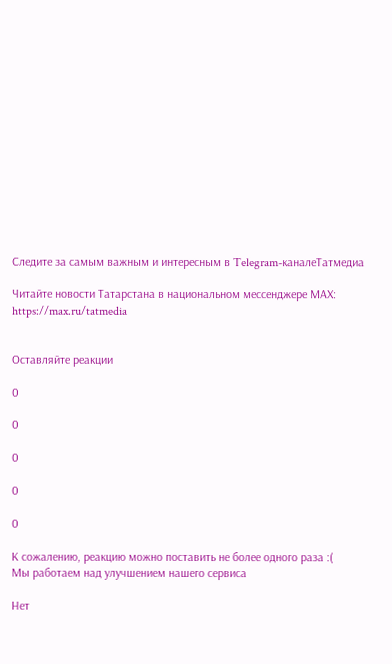Следите за самым важным и интересным в Telegram-каналеТатмедиа

Читайте новости Татарстана в национальном мессенджере MАХ: https://max.ru/tatmedia


Оставляйте реакции

0

0

0

0

0

К сожалению, реакцию можно поставить не более одного раза :(
Мы работаем над улучшением нашего сервиса

Нет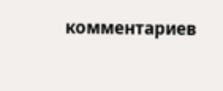комментариев